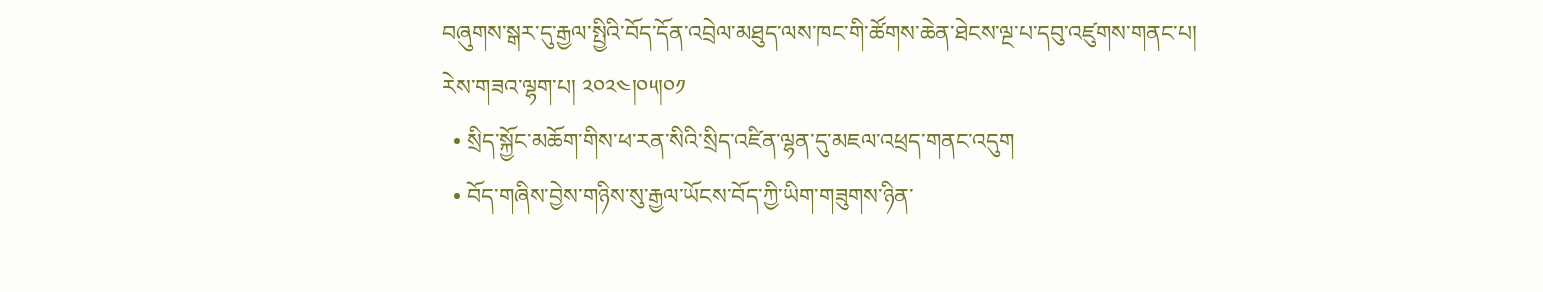བཞུགས་སྒར་དུ་རྒྱལ་སྤྱིའི་བོད་དོན་འབྲེལ་མཐུད་ལས་ཁང་གི་ཚོགས་ཆེན་ཐེངས་ལྔ་པ་དབུ་འཛུགས་གནང་པ།
རེས་གཟའ་ལྷག་པ། ༢༠༢༤།༠༥།༠༡
  • སྲིད་སྐྱོང་མཆོག་གིས་ཕ་རན་སིའི་སྲིད་འཛིན་ལྷན་དུ་མཇལ་འཕྲད་གནང་འདུག
  • བོད་གཞིས་བྱེས་གཉིས་སུ་རྒྱལ་ཡོངས་བོད་ཀྱི་ཡིག་གཟུགས་ཉིན་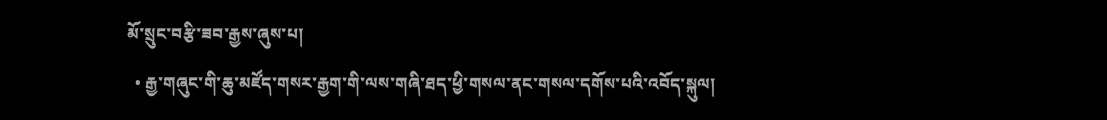མོ་སྲུང་བརྩི་ཟབ་རྒྱས་ཞུས་པ།
  • རྒྱ་གཞུང་གི་ཆུ་མཛོད་གསར་རྒྱག་གི་ལས་གཞི་ཐད་ཕྱི་གསལ་ནང་གསལ་དགོས་པའི་འབོད་སྐུལ།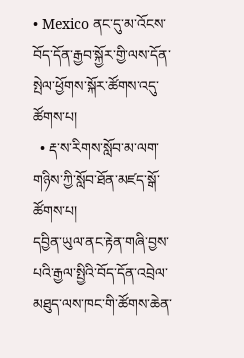• Mexico ནང་དུ་མ་འོངས་བོད་དོན་རྒྱབ་སྐྱོར་གྱི་ལས་དོན་སྤེལ་ཕྱོགས་སྐོར་ཚོགས་འདུ་ཚོགས་པ།
  • རྡ་ས་རིགས་སློབ་མ་ལག་གཉིས་ཀྱི་སློབ་ཐོན་མཛད་སྒོ་ཚོགས་པ།
དབྱིན་ཡུལ་ནང་རྟེན་གཞི་བྱས་པའི་རྒྱལ་སྤྱིའི་བོད་དོན་འབྲེལ་མཐུད་ལས་ཁང་གི་ཚོགས་ཆེན་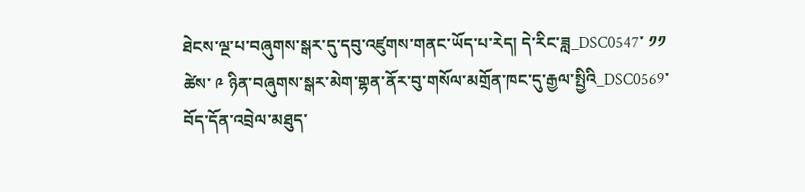ཐེངས་ལྔ་པ་བཞུགས་སྒར་དུ་དབུ་འཛུགས་གནང་ཡོད་པ་རེད། དེ་རིང་ཟླ_DSC0547་ ༡༡ ཚེས་ ༩ ཉིན་བཞུགས་སྒར་མེག་གྷན་ནོར་བུ་གསོལ་མགྲོན་ཁང་དུ་རྒྱལ་སྤྱིའི_DSC0569་བོད་དོན་འབྲེལ་མཐུད་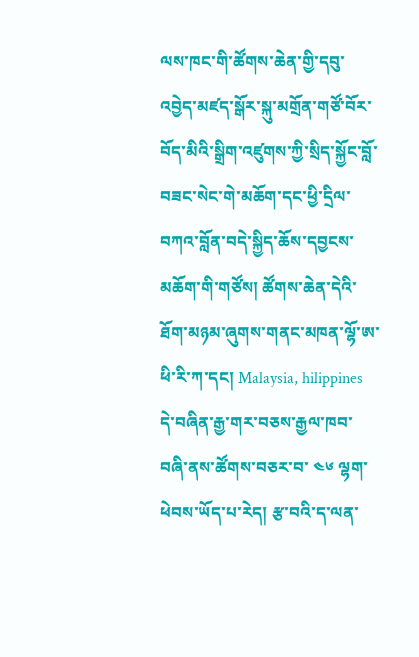ལས་ཁང་གི་ཚོགས་ཆེན་གྱི་དབུ་འབྱེད་མཛད་སྒོར་སྐུ་མགྲོན་གཙོ་བོར་བོད་མིའི་སྒྲིག་འཛུགས་ཀྱི་སྲིད་སྐྱོང་བློ་བཟང་སེང་གེ་མཆོག་དང་ཕྱི་དྲིལ་བཀའ་བློན་བདེ་སྐྱིད་ཆོས་དབྱངས་མཆོག་གི་གཙོས། ཚོགས་ཆེན་དེའི་ཐོག་མཉམ་ཞུགས་གནང་མཁན་ལྷོ་ཨ་ཕི་རི་ཀ་དང། Malaysia, hilippines དེ་བཞིན་རྒྱ་གར་བཅས་རྒྱལ་ཁབ་བཞི་ནས་ཚོགས་བཅར་བ་ ༤༦ ལྷག་ཕེབས་ཡོད་པ་རེད། རྩ་བའི་ད་ལན་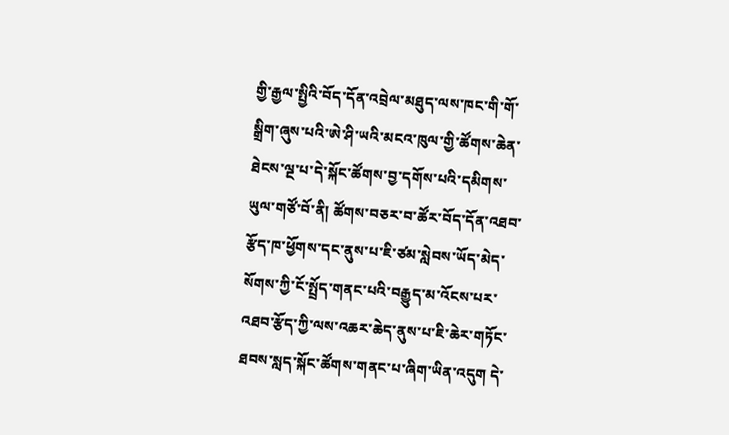གྱི་རྒྱལ་སྤྱིའི་བོད་དོན་འབྲེལ་མཐུད་ལས་ཁང་གི་གོ་སྒྲིག་ཞུས་པའི་ཨེ་ཤི་ཡའི་མངའ་ཁུལ་གྱི་ཚོགས་ཆེན་ཐེངས་ལྔ་པ་དེ་སྐོང་ཚོགས་བྱ་དགོས་པའི་དམིགས་ཡུལ་གཙོ་བོ་ནི། ཚོགས་བཅར་བ་ཚོར་བོད་དོན་འཐབ་རྩོད་ཁ་ཕྱོགས་དང་ནུས་པ་ཇི་ཙམ་སླེབས་ཡོད་མེད་སོགས་ཀྱི་ངོ་སྤྲོད་གནང་པའི་བརྒྱུད་མ་འོངས་པར་འཐབ་རྩོད་ཀྱི་ལས་འཆར་ཆེད་ནུས་པ་ཇི་ཆེར་གཏོང་ཐབས་སླད་སྐོང་ཚོགས་གནང་པ་ཞིག་ཡིན་འདུག དེ་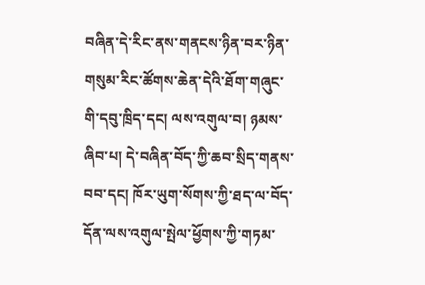བཞིན་དེ་རིང་ནས་གནངས་ཉིན་བར་ཉིན་གསུམ་རིང་ཚོགས་ཆེན་དེའི་ཐོག་གཞུང་གི་དབུ་ཁྲིད་དང། ལས་འགུལ་བ། ཉམས་ཞིབ་པ། དེ་བཞིན་བོད་ཀྱི་ཆབ་སྲིད་གནས་བབ་དང། ཁོར་ཡུག་སོགས་ཀྱི་ཐད་ལ་བོད་དོན་ལས་འགུལ་སྤེལ་ཕྱོགས་ཀྱི་གཏམ་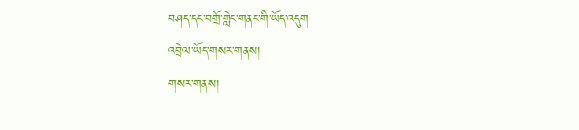བཤད་དང་བགྲོ་གླེང་གནང་གི་ཡོད་འདུག
འབྲེལ་ཡོད་གསར་གནས།
གསར་གནས།